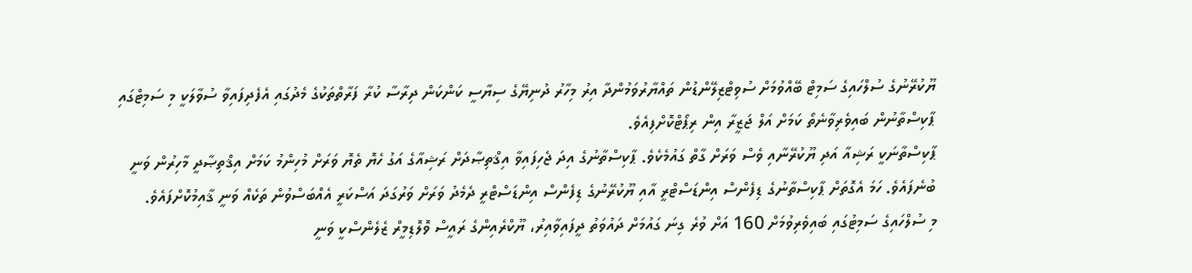ޔޫކުރޭނުގެ ސުލްހައިގެ ސަމިޓް ބޭއްވުމަށް ސުވިޓްޒިލޭންޑުން ތައްޔާރުވަމުންދާ އިރު މިހާރު ދުނިޔޭގެ ސިޔާސީ ކަންކަން ދިރާސާ ކުރާ ފަރާތްތަކުގެ މެދުގައި އެފެދިފައިވާ ސުވާލަކީ މި ސަމިޓްގައި ޕާކިސްތާނުން ބައިވެރިވާނެތޯ ކަމަށް އަލް ޖަޒީރާ އިން ރިޕޯޓްކޮށްފިއެވެ.
ޕާކިސްތާނަކީ ރަޝިއާ އަދި ޔޫކުރޭނާއި ވެސް ވަރަށް ގާތް ގައުމެކެވެ. ޕާކިސްތާނުގެ އިދަ ޖެހިފައިވާ އިޤްތިޞާދަށް ރަޝިއާގެ އަގު ހެޔޮ ތެޔޮ ވަރަށް މުހިންމު ކަމަށް އިޤްތިޞާދީ މާހިރުން ވަނީ ބުނެފައެވެ. ހަމަ އެގޮތަށް ޕާކިސްތާނުގެ ޑިފެންސް އިންޑަސްޓްރީ އާއި ޔޫކުރޭނުގެ ޑިފެންސް އިންޑަސްޓްރީ ދެމެދު ވަރަށް ވަރުގަދަ އަސްކަރީ އެއްބަސްވުން ތަކެއް ވަނީ ޤާއިމުކޮށްފައެވެ.
މި ސުލްހައިގެ ސަމިޓުގައި ބައިވެރިވުމަށް 160 އަށް ވުރެ ގިނަ ގައުމަށް ދައުވަތު ދީފައިވާއިރު، ޔޫކްރެއިންގެ ރައީސް ވޮލޮޑިމީރް ޒެލެންސްކީ ވަނީ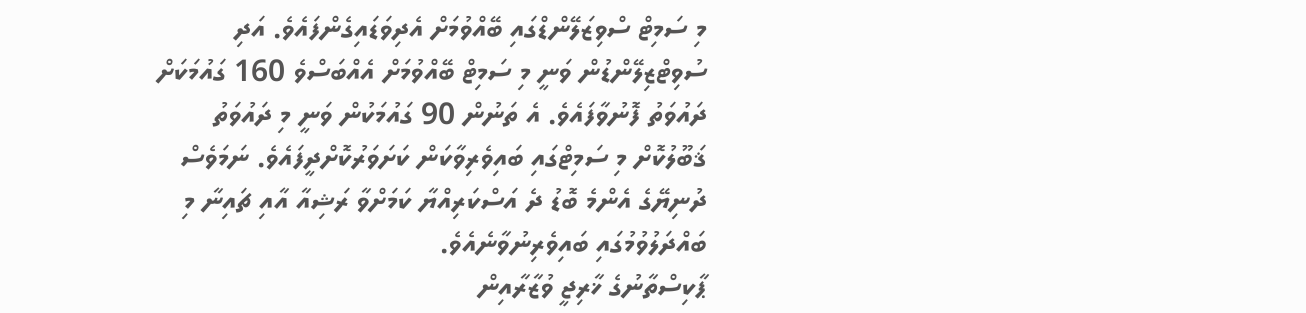މި ސަމިޓް ސްވިޒަލޭންޑްގައި ބޭއްވުމަށް އެދިވަޑައިގެންފައެވެ. އަދި ސުވިޓްޒިލޭންޑުން ވަނީ މި ސަމިޓް ބޭއްވުމަށް އެއްބަސްވެ 160 ގައުމަކަށް ދައުވަތު ފޮނުވާފައެވެ. އެ ތަނުން 90 ގައުމަކުން ވަނީ މި ދައުވަތު ޤަބޫލުކޮށް މި ސަމިޓްގައި ބައިވެރިވާކަން ކަށަވަރުކޮށްދީފައެވެ. ނަމަވެސް ދުނިޔޭގެ އެންމެ ބޮޑު ދެ އަސްކަރިއްޔާ ކަމަށްވާ ރަޝިއާ އާއި ޗައިނާ މި ބައްދަލުވުމުގައި ބައިވެރިނުވާނެއެވެ.
ޕާކިސްތާނުގެ ޚާރިޖީ ވުޒާރާއިން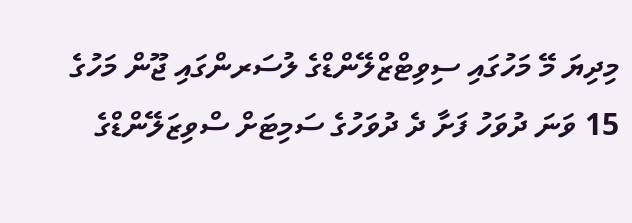މިދިޔަ މޭ މަހުގައި ސިވިޓްޒްލޭންޑްގެ ލުސަރންގައި ޖޫން މަހުގެ 15 ވަނަ ދުވަހު ފަށާ ދެ ދުވަހުގެ ސަމިޓަށް ސްވިޒަލޭންޑްގެ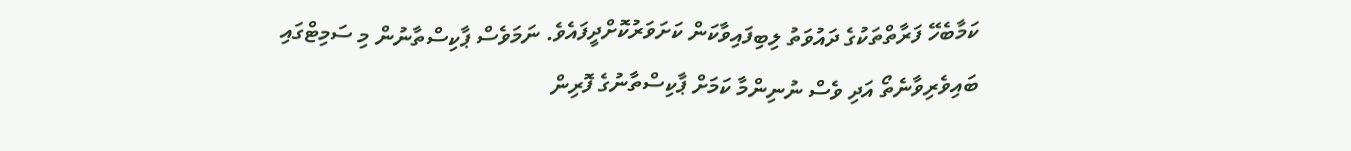ކަމާބެހޭ ފަރާތްތަކުގެ ދައުވަތު ލިބިފައިވާކަން ކަށަވަރުކޮށްދީފައެވެ. ނަމަވެސް ޕާކިސްތާނުން މި ސަމިޓްގައި ބައިވެރިވާނެތޯ އަދި ވެސް ނުނިންމާ ކަމަށް ޕާކިސްތާނުގެ ފޮރިން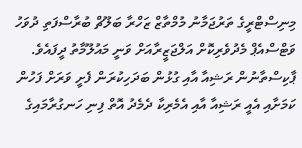މިނިސްޓްރީގެ ތަރުޖަމާނު މުމްތާޒް ޒަހްރާ ބަލޫޗް ބުރާސްފަތި ދުވަހު ވަޓްސްއެޕް މެދުވެރިކޮށް އަލްޖަޒީރާއަށް ވަނީ މައުލޫމާތު ދީފައެވެ.
ޕާކިސްތާނުން ރަޝިއާ އާއި ގުޅުން ބަދަހިކުރަން ފެށީ ވަރަށް ފަހުން ކަމަށާއި އެއީ ރަޝިއާ އާއި އެމެރިކާ ދެމެދު އޮތް ފިނި ހަނގުރާމައިގެ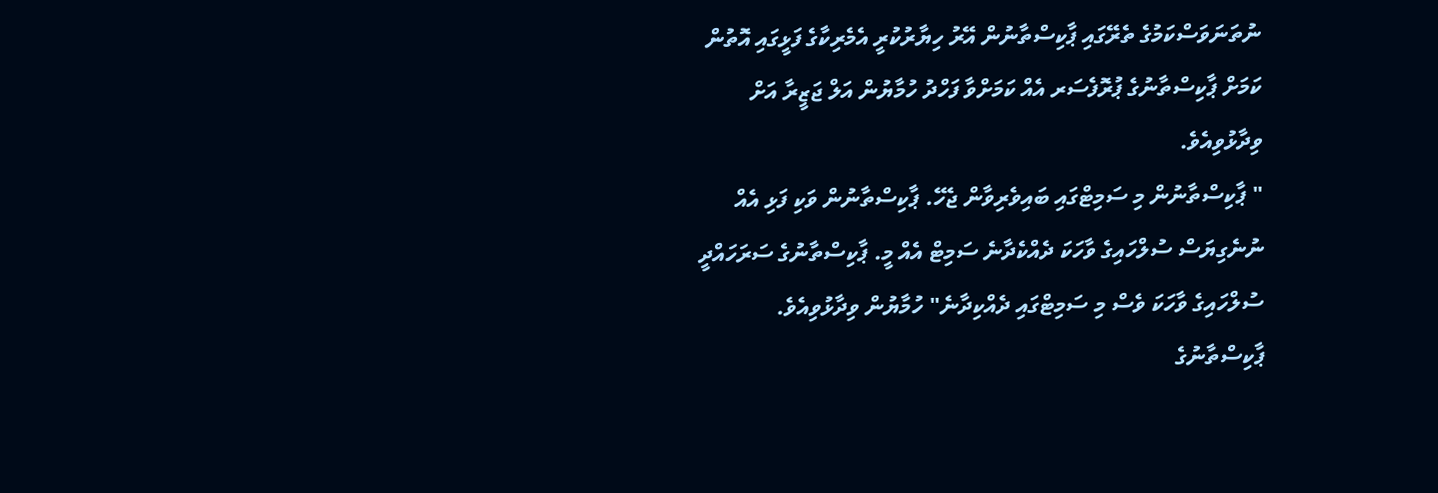ނުތަނަވަސްކަމުގެ ތެރޭގައި ޕާކިސްތާނުން އޭރު ހިޔާރުކުރީ އެމެރިކާގެ ފަޅީގައި އޮތުން ކަމަށް ޕާކިސްތާނުގެ ޕުރޮފެސަރ އެއް ކަމަށްވާ ފަހްދު ހުމާޔުން އަލް ޖަޒީރާ އަށް ވިދާޅުވިއެވެ.
" ޕާކިސްތާނުން މި ސަމިޓްގައި ބައިވެރިވާން ޖެހޭ. ޕާކިސްތާނުން ވަކި ފަޅި އެއް ނުނެގިޔަސް ސުލްހައިގެ ވާހަކަ ދެއްކެދާނެ ސަމިޓް އެއް މީ. ޕާކިސްތާނުގެ ސަރަހައްދީ ސުލްހައިގެ ވާހަކަ ވެސް މި ސަމިޓްގައި ދެއްކިދާނެ" ހުމާޔުން ވިދާޅުވިއެވެ.
ޕާކިސްތާނުގެ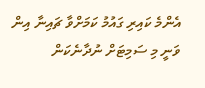އެންމެ ކައިރި ގައުމު ކަމަށްވާ ޗައިނާ އިން ވަނީ މި ސަމިޓަށް ނުދާނެކަން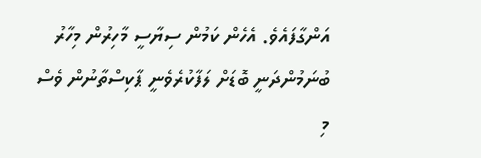އަންގާފައެވެ. އެހެން ކަމުން ސިޔާސީ މާހިރުން މިހާރު ބުނަމުންދަނީ ބޮޑަށް ލަފާކުރެވެނީ ޕާކިސްތާނުން ވެސް މި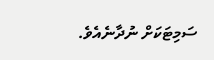ސަމިޓަކަށް ނުދާނެއެވެ.